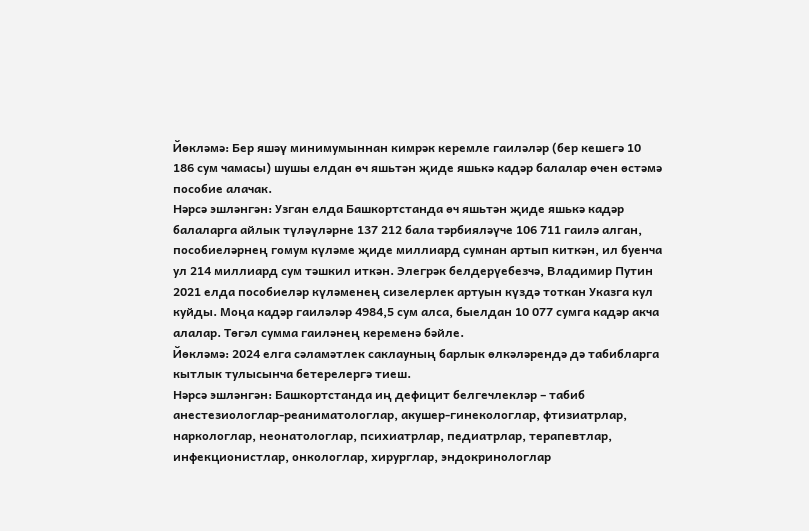Йөкләмә: Бер яшәү минимумыннан кимрәк керемле гаиләләр (бер кешегә 10 186 сум чамасы) шушы елдан өч яшьтән җиде яшькә кадәр балалар өчен өстәмә пособие алачак.
Нәрсә эшләнгән: Узган елда Башкортстанда өч яшьтән җиде яшькә кадәр балаларга айлык түләүләрне 137 212 бала тәрбияләүче 106 711 гаилә алган, пособиеләрнең гомум күләме җиде миллиард сумнан артып киткән, ил буенча ул 214 миллиард сум тәшкил иткән. Элегрәк белдерүебезчә, Владимир Путин 2021 елда пособиеләр күләменең сизелерлек артуын күздә тоткан Указга кул куйды. Моңа кадәр гаиләләр 4984,5 сум алса, быелдан 10 077 сумга кадәр акча алалар. Төгәл сумма гаиләнең кеременә бәйле.
Йөкләмә: 2024 елга сәламәтлек саклауның барлык өлкәләрендә дә табибларга кытлык тулысынча бетерелергә тиеш.
Нәрсә эшләнгән: Башкортстанда иң дефицит белгечлекләр – табиб анестезиологлар-реаниматологлар, акушер-гинекологлар, фтизиатрлар, наркологлар, неонатологлар, психиатрлар, педиатрлар, терапевтлар, инфекционистлар, онкологлар, хирурглар, эндокринологлар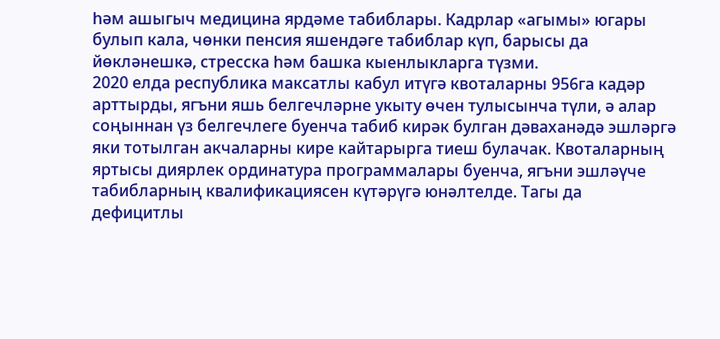һәм ашыгыч медицина ярдәме табиблары. Кадрлар «агымы» югары булып кала, чөнки пенсия яшендәге табиблар күп, барысы да йөкләнешкә, стресска һәм башка кыенлыкларга түзми.
2020 елда республика максатлы кабул итүгә квоталарны 956га кадәр арттырды, ягъни яшь белгечләрне укыту өчен тулысынча түли, ә алар соңыннан үз белгечлеге буенча табиб кирәк булган дәваханәдә эшләргә яки тотылган акчаларны кире кайтарырга тиеш булачак. Квоталарның яртысы диярлек ординатура программалары буенча, ягъни эшләүче табибларның квалификациясен күтәрүгә юнәлтелде. Тагы да дефицитлы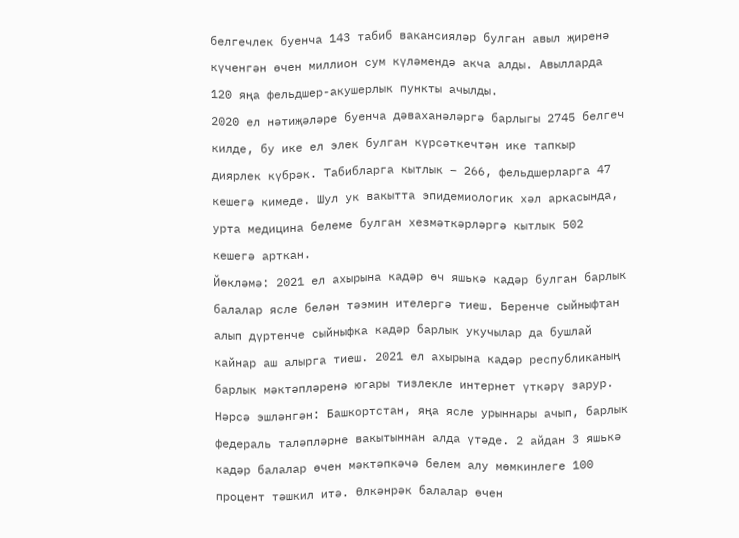белгечлек буенча 143 табиб вакансияләр булган авыл җиренә күченгән өчен миллион сум күләмендә акча алды. Авылларда 120 яңа фельдшер-акушерлык пункты ачылды.
2020 ел нәтиҗәләре буенча дәваханәләргә барлыгы 2745 белгеч килде, бу ике ел элек булган күрсәткечтән ике тапкыр диярлек күбрәк. Табибларга кытлык – 266, фельдшерларга 47 кешегә кимеде. Шул ук вакытта эпидемиологик хәл аркасында, урта медицина белеме булган хезмәткәрләргә кытлык 502 кешегә арткан.
Йөкләмә: 2021 ел ахырына кадәр өч яшькә кадәр булган барлык балалар ясле белән тәэмин ителергә тиеш. Беренче сыйныфтан алып дүртенче сыйныфка кадәр барлык укучылар да бушлай кайнар аш алырга тиеш. 2021 ел ахырына кадәр республиканың барлык мәктәпләренә югары тизлекле интернет үткәрү зарур.
Нәрсә эшләнгән: Башкортстан, яңа ясле урыннары ачып, барлык федераль таләпләрне вакытыннан алда үтәде. 2 айдан 3 яшькә кадәр балалар өчен мәктәпкәчә белем алу мөмкинлеге 100 процент тәшкил итә. Өлкәнрәк балалар өчен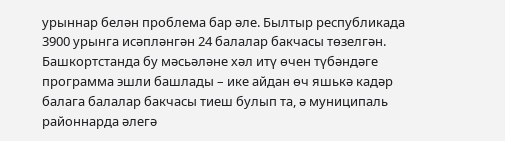урыннар белән проблема бар әле. Былтыр республикада 3900 урынга исәпләнгән 24 балалар бакчасы төзелгән. Башкортстанда бу мәсьәләне хәл итү өчен түбәндәге программа эшли башлады – ике айдан өч яшькә кадәр балага балалар бакчасы тиеш булып та, ә муниципаль районнарда әлегә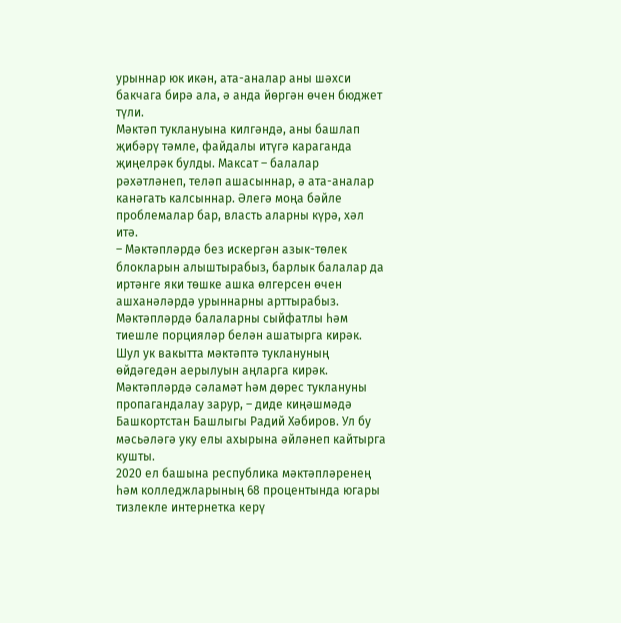урыннар юк икән, ата-аналар аны шәхси бакчага бирә ала, ә анда йөргән өчен бюджет түли.
Мәктәп туклануына килгәндә, аны башлап җибәрү тәмле, файдалы итүгә караганда җиңелрәк булды. Максат – балалар рәхәтләнеп, теләп ашасыннар, ә ата-аналар канәгать калсыннар. Әлегә моңа бәйле проблемалар бар, власть аларны күрә, хәл итә.
– Мәктәпләрдә без искергән азык-төлек блокларын алыштырабыз, барлык балалар да иртәнге яки төшке ашка өлгерсен өчен ашханәләрдә урыннарны арттырабыз. Мәктәпләрдә балаларны сыйфатлы һәм тиешле порцияләр белән ашатырга кирәк. Шул ук вакытта мәктәптә туклануның өйдәгедән аерылуын аңларга кирәк. Мәктәпләрдә сәламәт һәм дөрес туклануны пропагандалау зарур, – диде киңәшмәдә Башкортстан Башлыгы Радий Хәбиров. Ул бу мәсьәләгә уку елы ахырына әйләнеп кайтырга кушты.
2020 ел башына республика мәктәпләренең һәм колледжларының 68 процентында югары тизлекле интернетка керү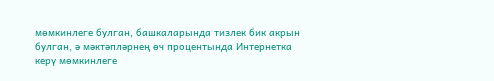мөмкинлеге булган, башкаларында тизлек бик акрын булган, ә мәктәпләрнең өч процентында Интернетка керү мөмкинлеге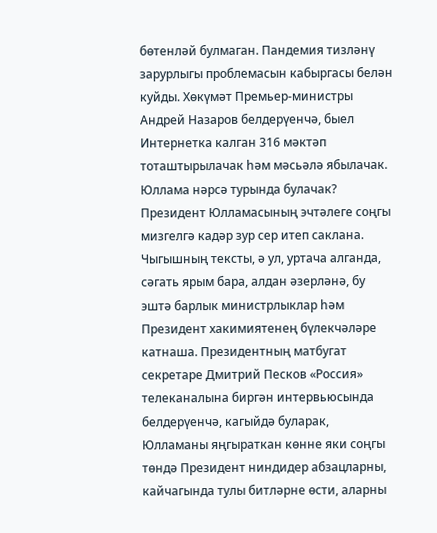бөтенләй булмаган. Пандемия тизләнү зарурлыгы проблемасын кабыргасы белән куйды. Хөкүмәт Премьер-министры Андрей Назаров белдерүенчә, быел Интернетка калган 316 мәктәп тоташтырылачак һәм мәсьәлә ябылачак.
Юллама нәрсә турында булачак?
Президент Юлламасының эчтәлеге соңгы мизгелгә кадәр зур сер итеп саклана. Чыгышның тексты, ә ул, уртача алганда, сәгать ярым бара, алдан әзерләнә, бу эштә барлык министрлыклар һәм Президент хакимиятенең бүлекчәләре катнаша. Президентның матбугат секретаре Дмитрий Песков «Россия» телеканалына биргән интервьюсында белдерүенчә, кагыйдә буларак, Юлламаны яңгыраткан көнне яки соңгы төндә Президент ниндидер абзацларны, кайчагында тулы битләрне өсти, аларны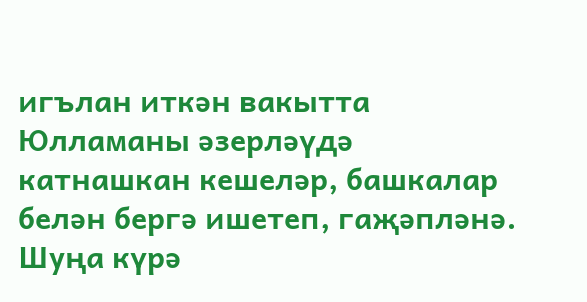игълан иткән вакытта Юлламаны әзерләүдә катнашкан кешеләр, башкалар белән бергә ишетеп, гаҗәпләнә. Шуңа күрә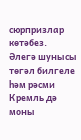сюрпризлар көтәбез.
Әлегә шунысы төгәл билгеле һәм рәсми Кремль дә моны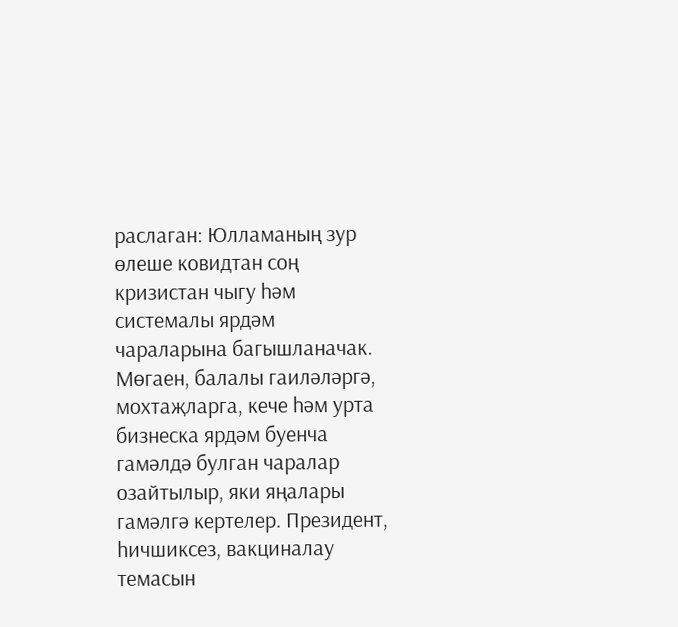раслаган: Юлламаның зур өлеше ковидтан соң кризистан чыгу һәм системалы ярдәм чараларына багышланачак. Мөгаен, балалы гаиләләргә, мохтаҗларга, кече һәм урта бизнеска ярдәм буенча гамәлдә булган чаралар озайтылыр, яки яңалары гамәлгә кертелер. Президент, һичшиксез, вакциналау темасын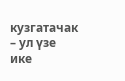кузгатачак – ул үзе ике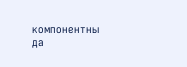компонентны да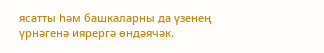ясатты һәм башкаларны да үзенең үрнәгенә иярергә өндәячәк.